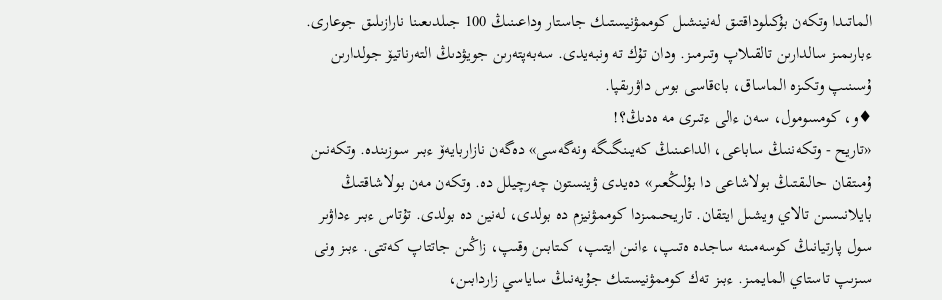الماتىدا وتكەن بۇكىلوداقتىق لەنينشىل كوممۋنيستىك جاستار وداعىنىڭ 100 جىلدىعىنا نارازىلىق جوعارى.
ءبارىمىز سالدارىن تالقىلاپ وتىرمىز. ودان تۇك تە ونبەيدى. سەبەپتەرىن جويۋدىڭ التەرناتيۆ جولدارىن ۇسىنىپ وتكىزە الماساق، باcقاسى بوس داۋرىقپا.
♦و، كومسومول، سەن ءالى ءتىرى مە ەدىڭ؟!
«تاريح - وتكەننىڭ ساباعى، الداعىنىڭ كەيىنگىگە ونەگەسى» دەگەن نازاربايەۆ ءبىر سوزىندە. وتكەنىن ۇمىتقان حالىقتىڭ بولاشاعى دا بۇلىڭعىر» دەيدى ۋينستون چەرچيلل دە. وتكەن مەن بولاشاقتىڭ بايلانىسىن تالاي ويشىل ايتقان. تاريحىمىزدا كوممۋنيزم دە بولدى، لەنين دە بولدى. تۇتاس ءبىر ءداۋىر سول پارتيانىڭ كوسەمىنە ساجدە ەتىپ، ءانىن ايتىپ، كىتابىن وقىپ، زاڭىن جاتتاپ كەتتى. ءبىز ونى سىزىپ تاستاي المايمىز. ءبىز تەك كوممۋنيستىك جۇيەنىڭ ساياسي زاردابىن،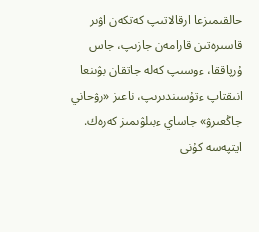حالقىمىزعا ارقالاتىپ كەتكەن اۋىر قاسىرەتىن قارامەن جازىپ، جاس ۇرپاققا، ءوسىپ كەلە جاتقان بۋىنعا انىقتاپ ءتۇسىندىرىپ، ناعىز «رۋحاني جاڭعىرۋ» جاساي ءبىلۋىمىز كەرەك. ايتپەسە كۇنى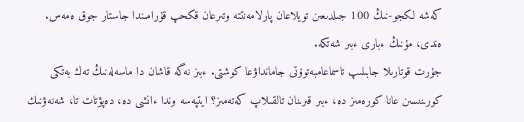كەشە لكجو-نىڭ 100 جىلدىعىن تويلاعان پارلامەنتتە وتىرعان قكحپ قۇرامىندا جاستار جوق ەمەس.
ەندى، مۇنىڭ ءبارى ءبىر شەتكە.
جۇرت قوتارىلا جابىلىپ تاسماعامبەتوۆتى جامانداۋعا كوشتى. ءبىز نەگە قاشان دا ماسەلەنىڭ تەك بەتكى كورىنىسىن عانا كورەمىز دە، ءبىر قىرىنان تالقىلاپ كەتەمىز؟ ايتپەسە وندا ءانشى دە، دەپۋتات تا، شەنەۋنىك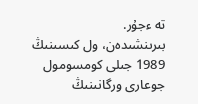تە ءجۇر.
بىرىنشىدەن، ول كىسىنىڭ 1989 جىلى كومسومول جوعارى ورگانىنىڭ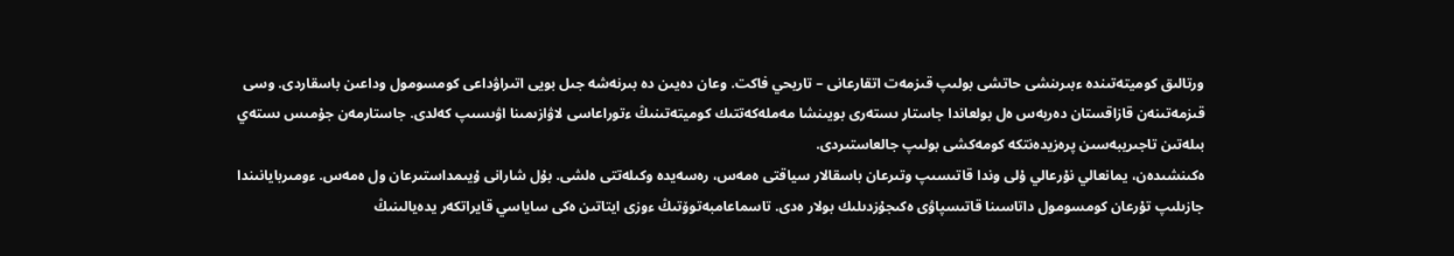ورتالىق كوميتەتىندە ءبىرىنشى حاتشى بولىپ قىزمەت اتقارعانى – تاريحي فاكت. وعان دەيىن دە بىرنەشە جىل بويى اتىراۋداعى كومسومول وداعىن باسقاردى. وسى قىزمەتىنەن قازاقستان دەربەس ەل بولعاندا جاستار ىستەرى بويىنشا مەملەكەتتىك كوميتەتىنىڭ ءتوراعاسى لاۋازىمىنا اۋىسىپ كەلدى. جاستارمەن جۇمىس ىستەي بىلەتىن تاجىريبەسىن پرەزيدەنتكە كومەكشى بولىپ جالعاستىردى.
ەكىنشىدەن، يمانعالي نۇرعالي ۇلى وندا قاتىسىپ وتىرعان باسقالار سياقتى ەمەس، رەسەيدە وكىلەتتى ەلشى. بۇل شارانى ۇيىمداستىرعان ول ەمەس. ءومىربايانىندا جازىلىپ تۇرعان كومسومول داتاسىنا قاتىسپاۋى ەكىجۇزدىلىك بولار ەدى. تاسماعامبەتوۆتىڭ ءوزى ايتاتىن ەكى ساياسي قايراتكەر يدەيالىنىڭ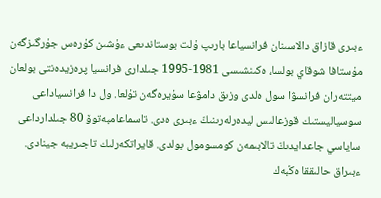ءبىرى قازاق دالاسىنان فرانسياعا بارىپ ۇلت بوستاندىعى ءۇشىن كۇرەس جۇرگىزگەن مۇستافا شوقاي بولسا، ەكىنشىسى 1981-1995 جىلدارى فرانسيا پرەزيدەنتى بولعان ميتتەران فرانسۋا سول ەلدى وزىق دامۋعا سۇيرەگەن تۇلعا. ول دا فرانسياداعى سوسياليستىك قوزعالىس ليدەرلەرىنىڭ ءبىرى ەدى. تاسماعامبەتوۆ 80 جىلدارداعى ساياسي جاعدايدىڭ تالابىمەن كومسومول بولدى. قايراتكەرلىك تاجىريبە جينادى. ءبىراق حالىققا ەڭبەك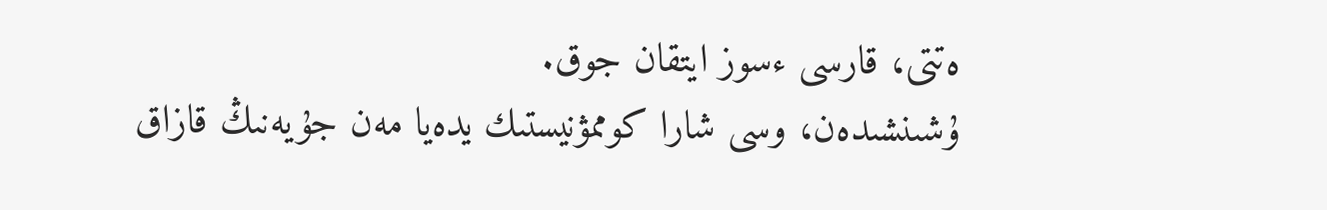ەتتى، قارسى ءسوز ايتقان جوق.
ۇشىنشىدەن، وسى شارا كوممۋنيستىك يدەيا مەن جۇيەنىڭ قازاق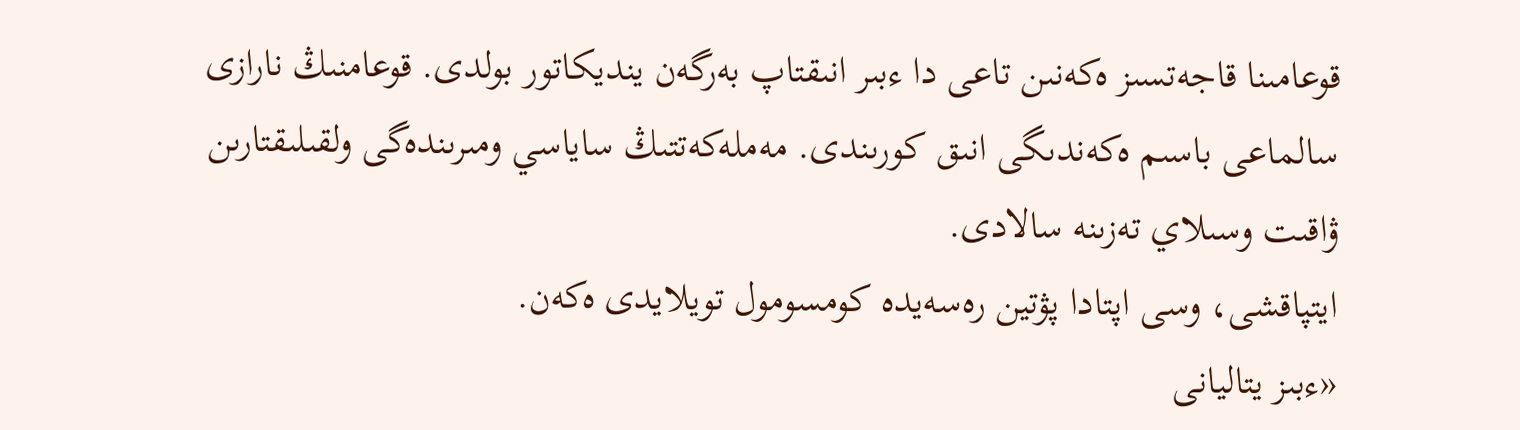قوعامىنا قاجەتسىز ەكەنىن تاعى دا ءبىر انىقتاپ بەرگەن ينديكاتور بولدى. قوعامنىڭ نارازى سالماعى باسىم ەكەندىگى انىق كورىندى. مەملەكەتتىڭ ساياسي ومىرىندەگى ولقىلىقتارىن ۋاقىت وسىلاي تەزىنە سالادى.
ايتپاقشى، وسى اپتادا پۋتين رەسەيدە كومسومول تويلايدى ەكەن.
«ءبىز يتاليانى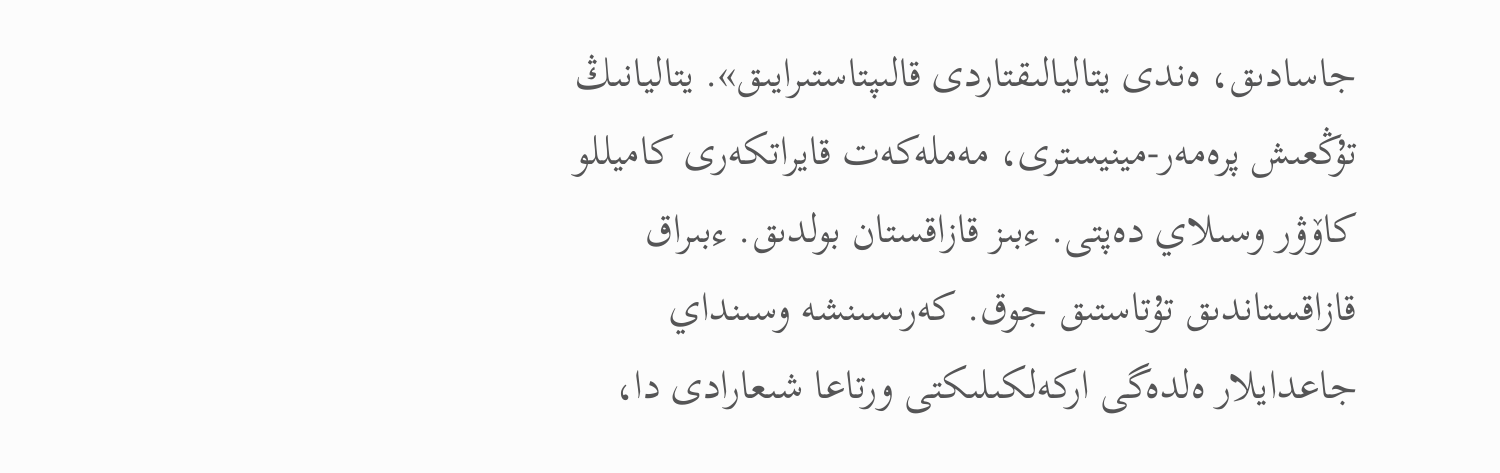جاسادىق، ەندى يتاليالىقتاردى قالىپتاستىرايىق». يتاليانىڭ تۇڭعىش پرەمەر-مينيسترى، مەملەكەت قايراتكەرى كاميللو كاۆۋر وسىلاي دەپتى. ءبىز قازاقستان بولدىق. ءبىراق قازاقستاندىق تۇتاستىق جوق. كەرىسىنشە وسىنداي جاعدايلار ەلدەگى اركەلكىلىكتى ورتاعا شىعارادى دا،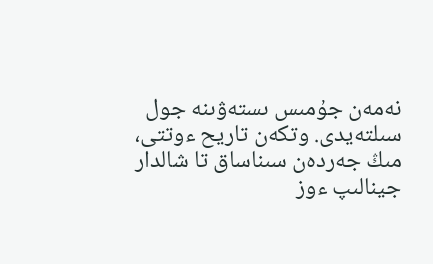نەمەن جۇمىس ىستەۋىنە جول سىلتەيدى. وتكەن تاريح ءوتتى، مىڭ جەردەن سىناساق تا شالدار جينالىپ ءوز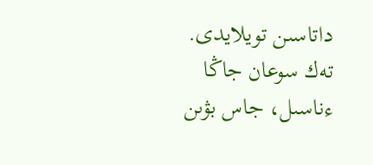داتاسىن تويلايدى. تەك سوعان جاڭا ءناسىل، جاس بۋىن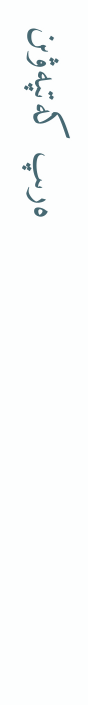ەرىپ كەتپەۋىن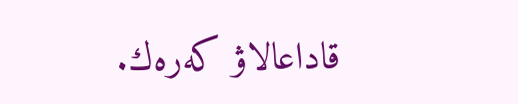قاداعالاۋ كەرەك.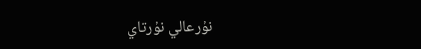نۇرعالي نۇرتاي